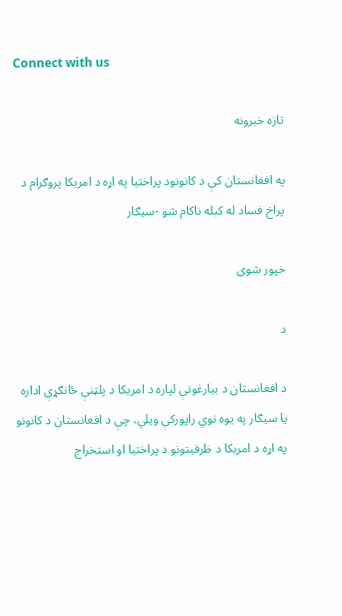Connect with us

تازه خبرونه

په افغانستان کې د کانونود پراختیا په اړه د امریکا پروګرام د پراخ فساد له کبله ناکام شو -سیګار

خپور شوی

د

د افغانستان د بیارغونې لپاره د امریکا د پلټنې ځانګړې اداره یا سیګار په یوه نوي راپورکې ویلي، چې د افغانستان د کانونو په اړه د امریکا د ظرفیتونو د پراختیا او استخراج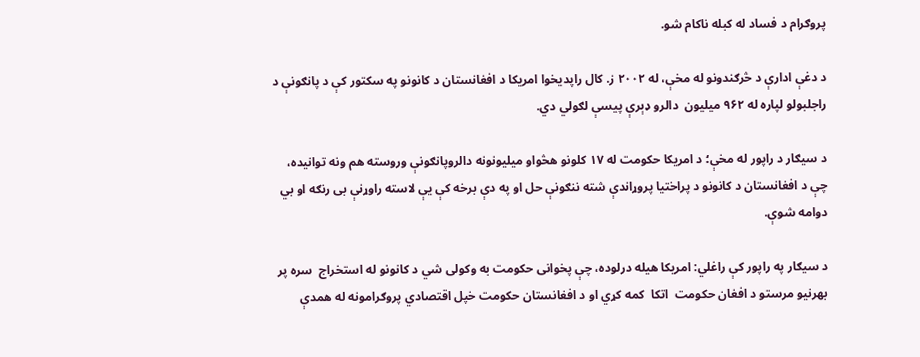پروګرام د فساد له کبله ناکام شو.

د دغې ادارې د څرګندونو له مخې، له ۲۰۰۲ ز. کال راپدیخوا امریکا د افغانستان د کانونو په سکتور کې د پانګونې د راجلبولو لپاره له ۹۶۲ میلیون  دالرو ډېرې پیسې لګولي دي.

د سیګار د راپور له مخې؛ د امریکا حکومت له ۱۷ کلونو هڅواو میلیونونه دالروپانګونې وروسته هم ونه توانیده، چې د افغانستان د کانونو د پراختیا پروړاندې شته ننګونې حل او په دې برخه کې یې لاسته راوړنې بی رنګه او بي دوامه شوې.

د سیګار په راپور کې راغلي: امریکا هیله درلوده، چې پخوانی حکومت به وکولی شي د کانونو له استخراج  سره پر بهرنیو مرستو د افغان حکومت  اتکا  کمه کړي او د افغانستان حکومت خپل اقتصادي پروګرامونه له همدې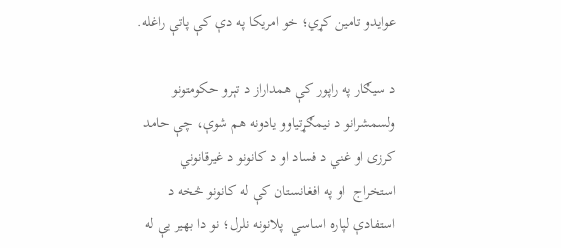عوایدو تامین کړي؛ خو امریکا په دې کې پاتې راغله.

د سیګار په راپور کې همداراز د تېرو حکومتونو ولسمشرانو د نیمګړتیاوو یادونه هم شوې، چې حامد کرزی او غني د فساد او د کانونو د غیرقانوني استخراج  او په افغانستان کې له کانونو څخه د استفادې لپاره اساسي  پلانونه نلرل؛ نو دا بهیر یې له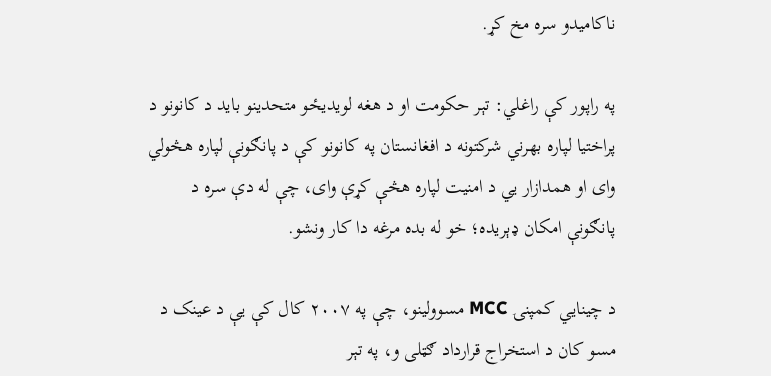ناکامیدو سره مخ کړ.

په راپور کې راغلي: تېر حکومت او د هغه لویدیځو متحدینو باید د کانونو د پراختیا لپاره بهرني شرکتونه د افغانستان په کانونو کې د پانګونې لپاره هڅولي وای او همدازار يي د امنیت لپاره هڅې کړې وای، چې له دې سره د پانګونې امکان ډېریده؛ خو له بده مرغه دا کار ونشو.

د چینايي کمپنۍ MCC مسوولینو، چې په ۲۰۰۷ کال کې یې د عینک د مسو کان د استخراج قرارداد ګټلی و، په تېر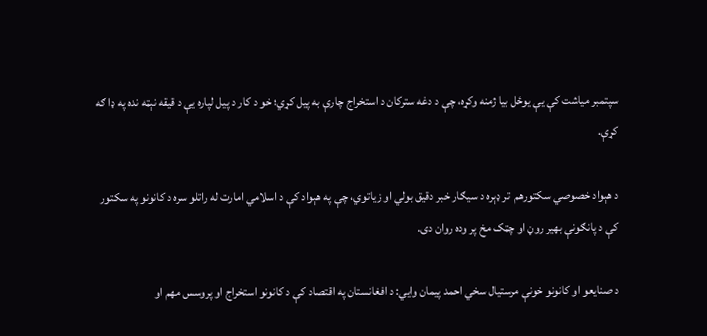سپتمبر میاشت کې یې یوځل بیا ژمنه وکړه، چې د دغه سترکان د استخراج چارې به پیل کړي؛ خو د کار د پیل لپاره یې د قیقه نېټه نده په ډا ګه کړې.

د هېواد خصوصي سکتورهم  تر ډېره د سیګار خبر دقیق بولي او زیاتوي، چې په هېواد کې د اسلامي امارت له راتلو سره د کانونو په سکتور کې د پانګونې بهیر روڼ او چټک مخ پر وده روان دی.

د صنایعو او کانونو خونې مرستیال سخي احمد پیمان وایي: د افغانستان په اقتصاد کې د کانونو استخراج او پروسس مهم او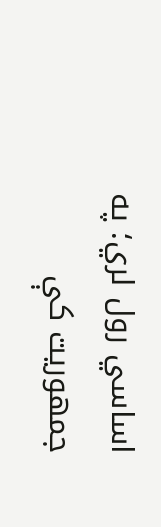اساسي رول لري؛ په جمهوریت کې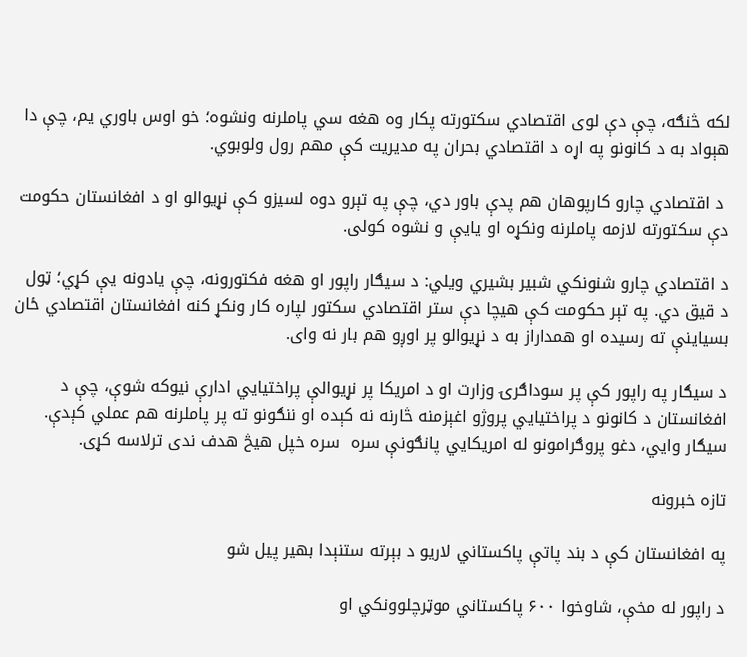لکه څنګه، چې دې لوی اقتصادي سکتورته پکار وه هغه سي پاملرنه ونشوه؛ خو اوس باوري یم، چې دا هېواد به د کانونو په اړه د اقتصادي بحران په مدیریت کې مهم رول ولوبوي.

 د اقتصادي چارو کارپوهان هم پدې باور دي، چې په تېرو دوه لسیزو کې نړیوالو او د افغانستان حکومت دې سکتورته لازمه پاملرنه ونکړه او یايې و نشوه کولی.

د اقتصادي چارو شنونکي شبیر بشیري ویلي: د سیګار راپور او هغه فکتورونه، چې یادونه یې کړي؛ ټول د قیق دي. په تېر حکومت کې هیچا دې ستر اقتصادي سکتور لپاره کار ونکړ کنه افغانستان اقتصادي ځان بسیاینې ته رسیده او همداراز به د نړیوالو پر اوږو هم بار نه وای.

د سیګار په راپور کې پر سوداګرۍ وزارت او د امریکا پر نړیوالې پراختیايي ادارې نیوکه شوې، چې د افغانستان د کانونو د پراختیايي پروژو اغېزمنه څارنه نه کېده او ننګونو ته پر پاملرنه هم عملي کېدې. سیګار وايي، دغو پروګرامونو له امریکايي پانګونې سره  سره خپل هیڅ هدف ندی ترلاسه کړی.

تازه خبرونه

په افغانستان کې د بند پاتې پاکستاني لاریو د بېرته ستنېدا بهیر پیل شو

د راپور له مخې، شاوخوا ۶۰۰ پاکستاني موټرچلوونکي او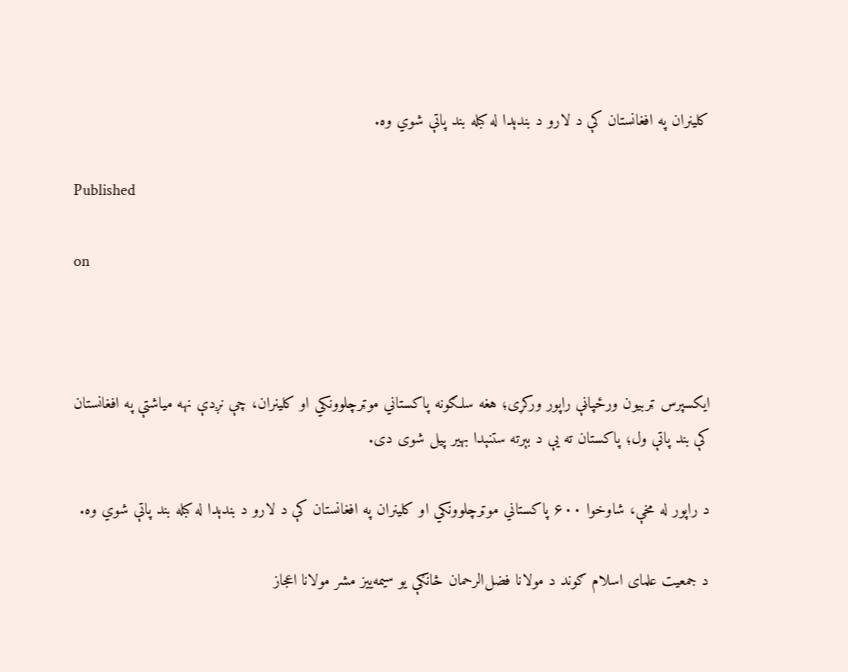کلینران په افغانستان کې د لارو د بندېدا له کبله بند پاتې شوي وه.

Published

on



ایکسپرس ټربیون ورځپاڼې راپور ورکړی؛ هغه سلګونه پاکستاني موټرچلوونکي او کلینران، چې نږدې نهه میاشتې په افغانستان کې بند پاتې ول؛ پاکستان ته یې د بېرته ستنېدا بهیر پیل شوی دی.

د راپور له مخې، شاوخوا ۶۰۰ پاکستاني موټرچلوونکي او کلینران په افغانستان کې د لارو د بندېدا له کبله بند پاتې شوي وه.

د جمعیت علمای اسلام ګوند د مولانا فضل‌الرحمان څانګې یو سیمه‌ییز مشر مولانا اعجاز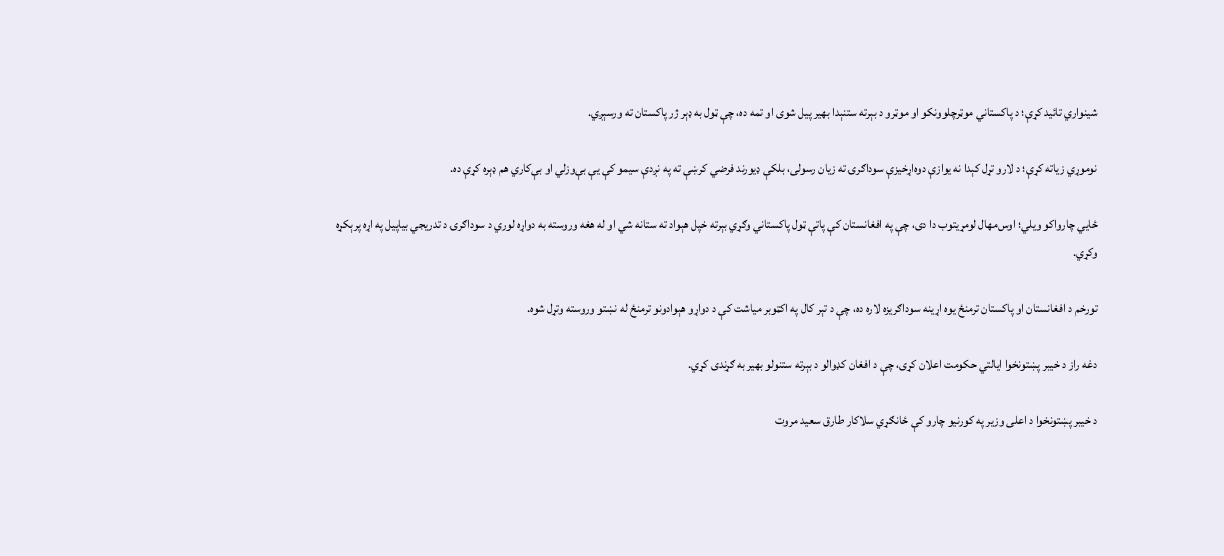شینواري تائید کړې؛ د پاکستاني موټرچلوونکو او موټرو د بېرته ستنېدا بهیر پیل شوی او تمه ده، چې ټول به ډېر ژر پاکستان ته ورسېږي.

نوموړي زیاته کړې؛ د لارو تړل کېدا نه یوازې دوه‌اړخیزې سوداګرۍ ته زیان رسولی، بلکې ډیورند فرضي کرښې ته په نږدې سیمو کې یې بې‌وزلي او بې‌کاري هم ډېره کړې ده.

ځايي چارواکو ويلي؛ اوس‌مهال لومړیتوب دا دی، چې په افغانستان کې پاتې ټول پاکستاني وګړي بېرته خپل هېواد ته ستانه شي او له هغه وروسته به دواړه لوري د سوداګرۍ د تدریجي بیاپیل په اړه پرېکړه وکړي.

تورخم د افغانستان او پاکستان ترمنځ یوه اړینه سوداګریزه لاره ده، چې د تېر کال په اکټوبر میاشت کې د دواړو هېوادونو ترمنځ له نښتو وروسته وتړل شوه.

دغه راز د خیبر پښتونخوا ایالتي حکومت اعلان کړی، چې د افغان کډوالو د بېرته ستنولو بهیر به ګړندی کړي.

د خیبر پښتونخوا د اعلی وزیر په کورنیو چارو کې ځانګړي سلاکار طارق سعید مروت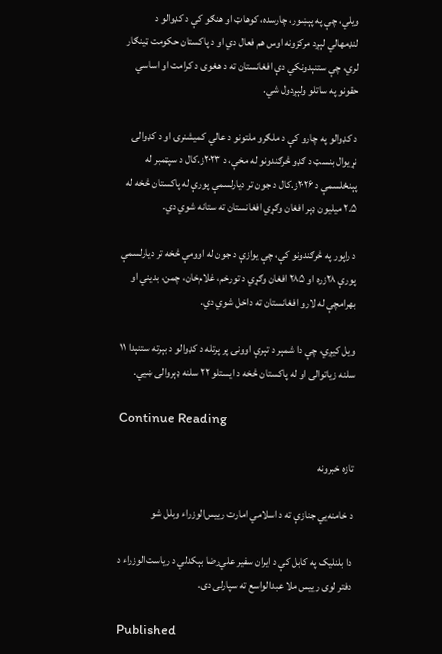ویلي، چې په پېښور، چارسده، کوهاټ او هنګو کې د کډوالو د لنډمهالي لېږد مرکزونه اوس هم فعال دي او د پاکستان حکومت ټینګار لري، چې ستنېدونکي دې افغانستان ته د هغوی د کرامت او اساسي حقونو په ساتلو ولېږدول شي.

د کډوالو په چارو کې د ملګرو ملتونو د عالي کمیشنرۍ او د کډوالۍ نړیوال بنسټ د ګډو څرګندونو له مخې، د ۲۰۲۳ز.کال د سپټمبر له پېنځلسمې د ۲۰۲۶ز.کال د جون تر دیارلسمې پورې له پاکستان څخه له ۲.۵ میلیون ډېر افغان وګړي افغانستان ته ستانه شوي دي.

د راپور په څرګندونو کې، چې یوازې د جون له اوومې څخه تر دیارلسمې پورې ۲۸زره او ۲۸۵ افغان وګړي د تورخم، غلام‌خان، چمن، بدیني او بهرامچې له لارو افغانستان ته داخل شوي دي.

ویل کیږي، چې دا شمېر د تېرې اوونۍ پر پرتله د کډوالو د بېرته ستنېدا ۱۱ سلنه زیاتوالی او له پاکستان څخه د ایستلو ۲۲ سلنه ډېروالی ښيي.

Continue Reading

تازه خبرونه

د خامنه‌يي جنازې ته د اسلامي امارت رییس‌الوزراء وبلل شو

دا بلنلیک په کابل کې د ایران سفیر علي‌رضا بېکدلي د ریاست‌الوزراء د دفتر لوی ريیس ملا عبدالواسع ته سپارلی دی.

Published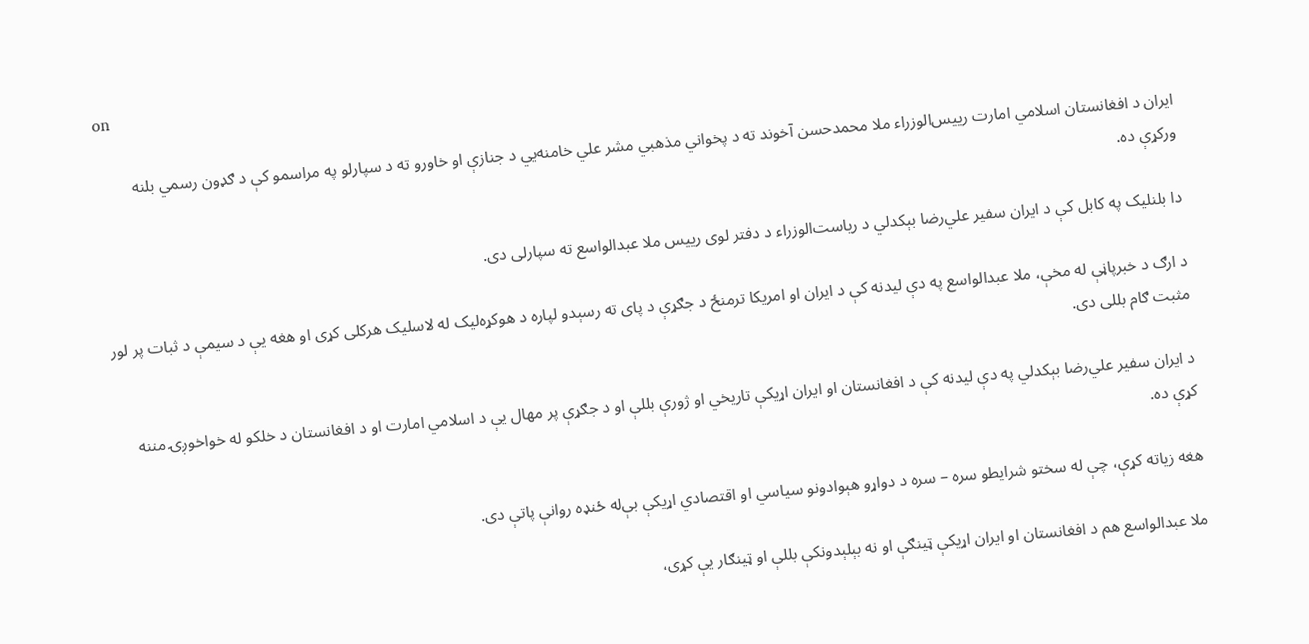on

ایران د افغانستان اسلامي امارت رییس‌الوزراء ملا محمدحسن آخوند ته د پخواني مذهبي مشر علي خامنه‌يي د جنازې او خاورو ته د سپارلو په مراسمو کې د ګډون رسمي بلنه ورکړې ده.

دا بلنلیک په کابل کې د ایران سفیر علي‌رضا بېکدلي د ریاست‌الوزراء د دفتر لوی ريیس ملا عبدالواسع ته سپارلی دی.

د ارګ د خبرپاڼې له مخې، ملا عبدالواسع په دې لیدنه کې د ایران او امریکا ترمنځ د جګړې د پای ته رسېدو لپاره د هوکړه‌لیک له لاسلیک هرکلی کړی او هغه یې د سیمې د ثبات پر لور مثبت ګام بللی دی.

د ایران سفیر علي‌رضا بېکدلي په دې لیدنه کې د افغانستان او ایران اړیکې تاریخي او ژورې بللې او د جګړې پر مهال یې د اسلامي امارت او د افغانستان د خلکو له خواخوږۍ مننه کړې ده.

هغه زیاته کړې، چې له سختو شرایطو سره – سره د دواړو هېوادونو سیاسي او اقتصادي اړیکې بې‌له ځنډه روانې پاتې دی.

ملا عبدالواسع هم د افغانستان او ایران اړیکې ټینګې او نه بېلېدونکې بللې او ټینګار یې کړی،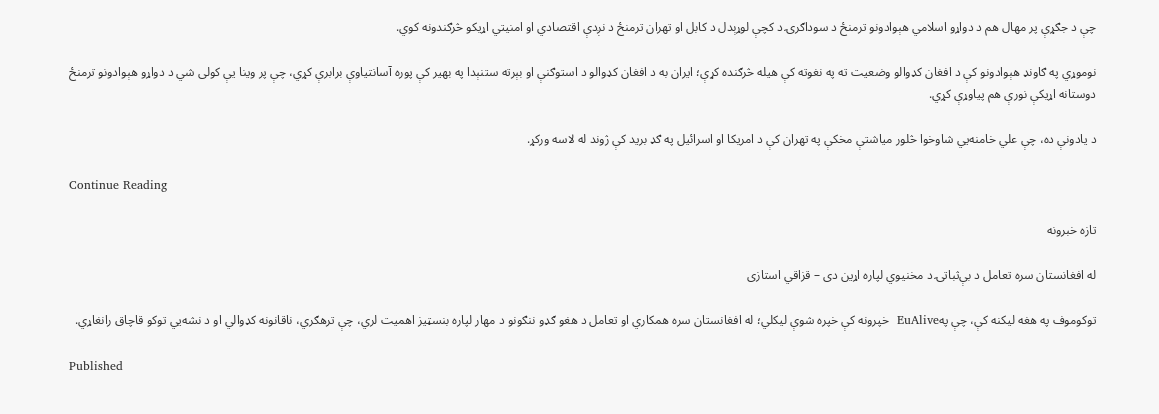چې د جګړې پر مهال هم د دواړو اسلامي هېوادونو ترمنځ د سوداګرۍ د کچې لوړېدل د کابل او تهران ترمنځ د نږدې اقتصادي او امنیتي اړیکو څرګندونه کوي.

نوموړي په ګاونډ هېوادونو کې د افغان کډوالو وضعیت ته په نغوته کې هیله څرګنده کړې؛ ایران به د افغان کډوالو د استوګنې او بېرته ستنېدا په بهیر کې پوره آسانتیاوې برابرې کړي، چې پر وینا یې کولی شي د دواړو هېوادونو ترمنځ دوستانه اړیکې نورې هم پیاوړې کړي.

د یادونې ده، چې علي خامنه‌يي شاوخوا څلور میاشتې مخکې په تهران کې د امریکا او اسرائیل په ګډ برید کې ژوند له لاسه ورکړ.

Continue Reading

تازه خبرونه

له افغانستان سره تعامل د بې‌ثباتۍ د مخنیوي لپاره اړین دی – قزاقي استازی

توکوموف په هغه لیکنه کې، چې پهEuAlive  خپرونه کې خپره شوې لیکلي؛ له افغانستان سره همکاري او تعامل د هغو ګډو ننګونو د مهار لپاره بنسټیز اهمیت لري، چې ترهګري، ناقانونه کډوالي او د نشه‌یي توکو قاچاق رانغاړي.

Published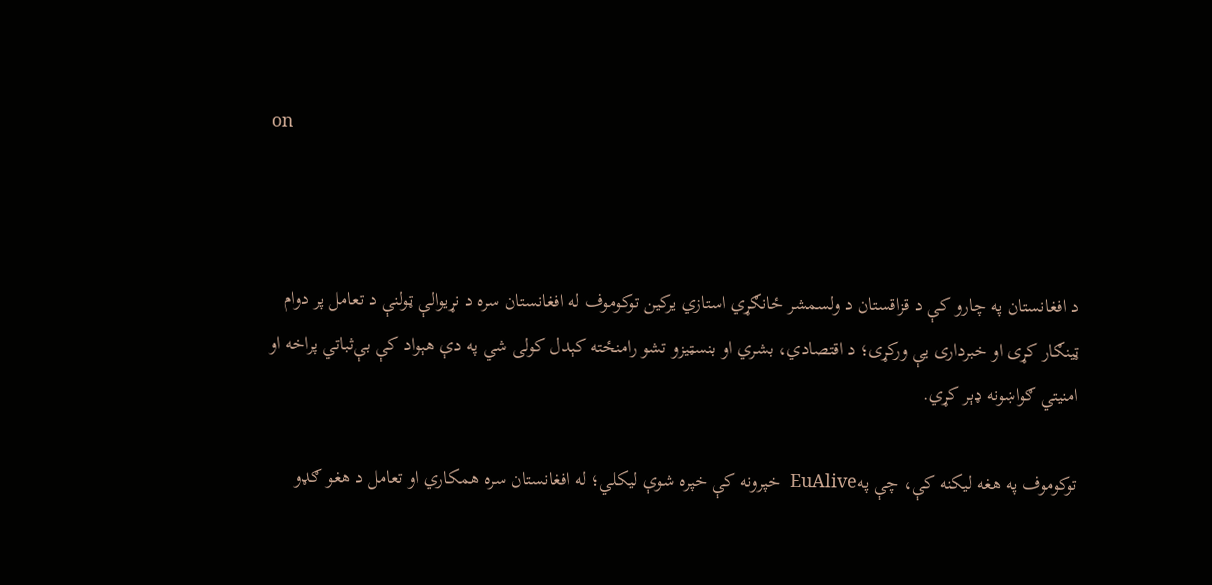on



د افغانستان په چارو کې د قزاقستان د ولسمشر ځانګړي استازي یرکین توکوموف له افغانستان سره د نړیوالې ټولنې د تعامل پر دوام ټینګار کړی او خبرداری یې ورکړی؛ د اقتصادي، بشري او بنسټیزو تشو رامنځته کېدل کولی شي په دې هېواد کې بې‌ثباتي پراخه او امنیتي ګواښونه ډېر کړي.

توکوموف په هغه لیکنه کې، چې پهEuAlive  خپرونه کې خپره شوې لیکلي؛ له افغانستان سره همکاري او تعامل د هغو ګډو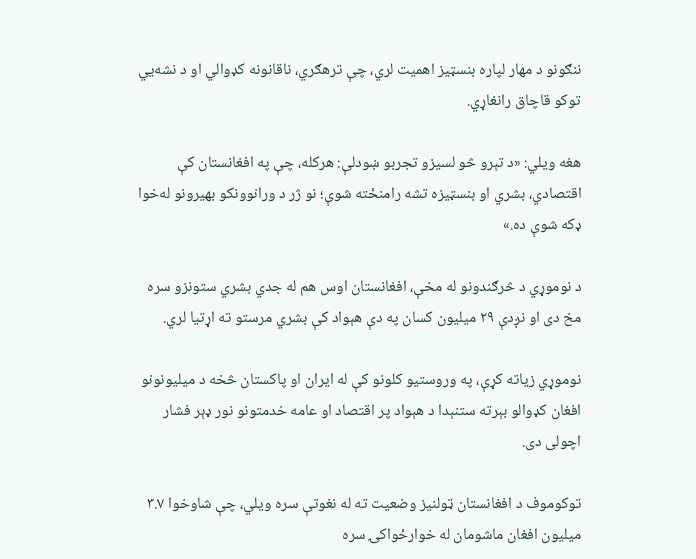ننګونو د مهار لپاره بنسټیز اهمیت لري، چې ترهګري، ناقانونه کډوالي او د نشه‌یي توکو قاچاق رانغاړي.

هغه ویلي: «د تېرو څو لسیزو تجربو ښودلې: هرکله، چې په افغانستان کې اقتصادي، بشري او بنسټیزه تشه رامنځته شوې؛ نو ژر د ورانوونکو بهیرونو له‌خوا ډکه شوې ده.»

د نوموړي د څرګندونو له مخې، افغانستان اوس هم له جدي بشري ستونزو سره مخ دی او نږدې ۲۹ میلیون کسان په دې هېواد کې بشري مرستو ته اړتیا لري.

نوموړي زیاته کړې، په وروستیو کلونو کې له ایران او پاکستان څخه د میلیونونو افغان کډوالو بېرته ستنېدا د هېواد پر اقتصاد او عامه خدمتونو نور ډېر فشار اچولی دی.

توکوموف د افغانستان ټولنیز وضعیت ته له نغوتې سره ویلي، چې شاوخوا ۳.۷ میلیون افغان ماشومان له خوارځواکۍ سره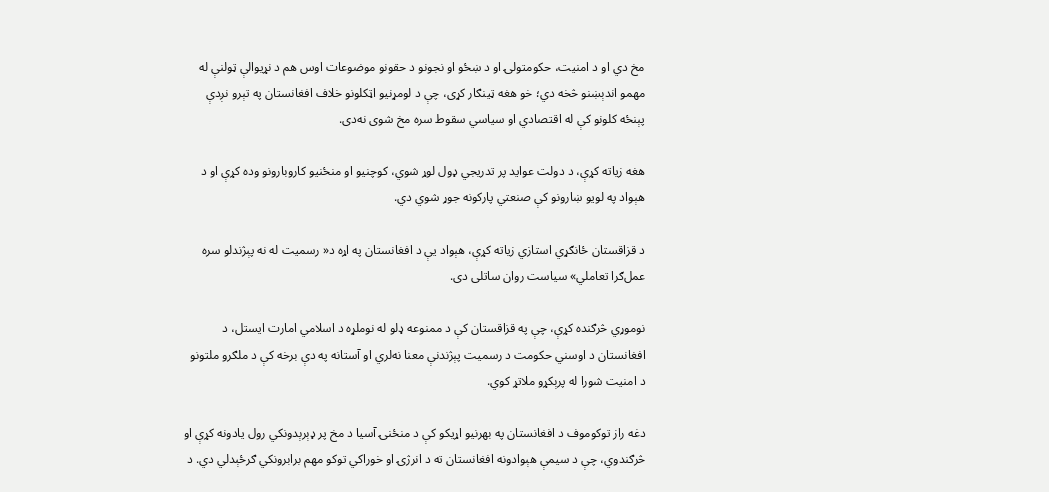مخ دي او د امنیت، حکومتولۍ او د ښځو او نجونو د حقونو موضوعات اوس هم د نړیوالې ټولنې له مهمو اندېښنو څخه دي؛ خو هغه ټینګار کړی، چې د لومړنیو اټکلونو خلاف افغانستان په تېرو نږدې پېنځه کلونو کې له اقتصادي او سیاسي سقوط سره مخ شوی نه‌دی.

هغه زیاته کړې، د دولت عواید پر تدریجي ډول لوړ شوي، کوچنيو او منځنيو کاروبارونو وده کړې او د هېواد په لویو ښارونو کې صنعتي پارکونه جوړ شوي دي.

د قزاقستان ځانګړي استازي زیاته کړې، هېواد یې د افغانستان په اړه د« رسمیت له نه پېژندلو سره عمل‌ګرا تعاملي» سیاست روان ساتلی دی.

نوموړي څرګنده کړې، چې په قزاقستان کې د ممنوعه ډلو له نوملړه د اسلامي امارت ایستل، د افغانستان د اوسني حکومت د رسمیت پېژندنې معنا نه‌لري او آستانه په دې برخه کې د ملګرو ملتونو د امنیت شورا له پرېکړو ملاتړ کوي.

دغه راز توکوموف د افغانستان په بهرنیو اړیکو کې د منځنۍ آسیا د مخ پر ډېرېدونکي رول یادونه کړې او څرګندوي، چې د سیمې هېوادونه افغانستان ته د انرژۍ او خوراکي توکو مهم برابرونکي ګرځېدلي دي. د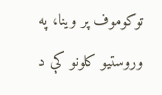توکوموف پر وینا، په وروستیو کلونو کې د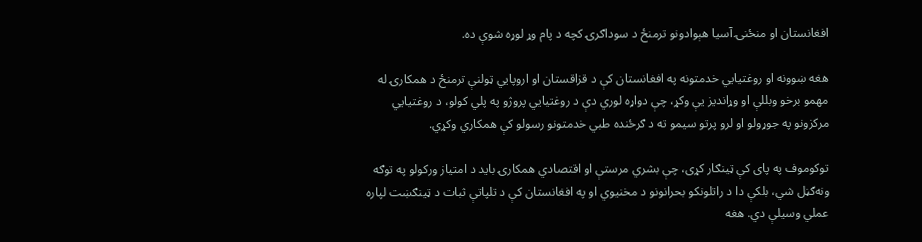افغانستان او منځنۍ آسیا هېوادونو ترمنځ د سوداګرۍ کچه د پام وړ لوړه شوې ده.

هغه ښوونه او روغتیايي خدمتونه په افغانستان کې د قزاقستان او اروپايي ټولنې ترمنځ د همکارۍ له مهمو برخو وبللې او وړاندیز یې وکړ، چې دواړه لوري دې د روغتیايي پروژو په پلي کولو، د روغتیايي مرکزونو په جوړولو او لرو پرتو سیمو ته د ګرځنده طبي خدمتونو رسولو کې همکاري وکړي.

توکوموف په پای کې ټینګار کړی، چې بشري مرستې او اقتصادي همکارۍ باید د امتیاز ورکولو په توګه ونه‌ګڼل شي، بلکې دا د راتلونکو بحرانونو د مخنیوي او په افغانستان کې د تلپاتې ثبات د ټینګښت لپاره عملي وسیلې دي. هغه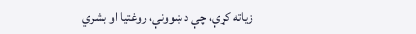زیاته کړې، چې د ښوونې، روغتیا او بشري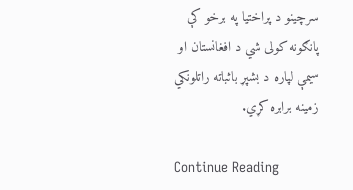سرچینو د پراختیا په برخو کې پانګونه کولی شي د افغانستان او سیمې لپاره د بشپړ باثباته راتلونکي زمینه برابره کړي.

Continue Reading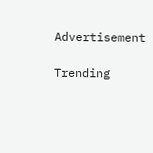Advertisement

Trending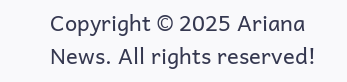Copyright © 2025 Ariana News. All rights reserved!